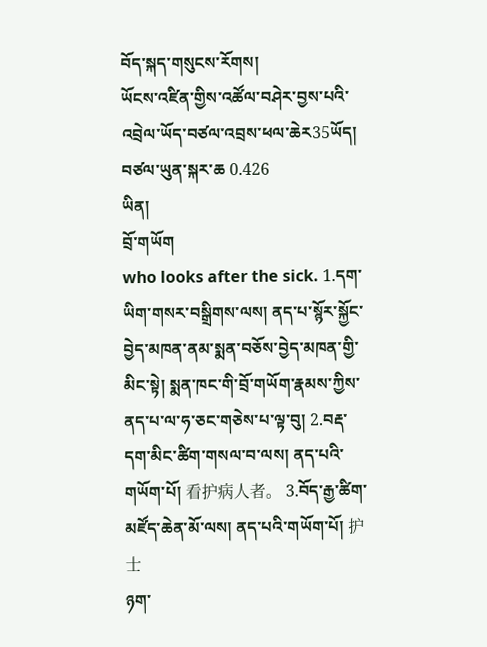བོད་སྐད་གསུངས་རོགས།
ཡོངས་འཛིན་གྱིས་འཚོལ་བཤེར་བྱས་པའི་འབྲེལ་ཡོད་བཙལ་འབྲས་ཕལ་ཆེར35ཡོད། བཙལ་ཡུན་སྐར་ཆ 0.426
ཡིན།
བྲོ་གཡོག
who looks after the sick. 1.དག་ཡིག་གསར་བསྒྲིགས་ལས། ནད་པ་སྙོར་སྐྱོང་བྱེད་མཁན་ནམ་སྨན་བཅོས་བྱེད་མཁན་གྱི་མིང་སྟེ། སྨན་ཁང་གི་བྲོ་གཡོག་རྣམས་ཀྱིས་ནད་པ་ལ་ཧ་ཅང་གཅེས་པ་ལྟ་བུ། 2.བརྡ་དག་མིང་ཚིག་གསལ་བ་ལས། ནད་པའི་གཡོག་པོ། 看护病人者。 3.བོད་རྒྱ་ཚིག་མཛོད་ཆེན་མོ་ལས། ནད་པའི་གཡོག་པོ། 护士
ཉག་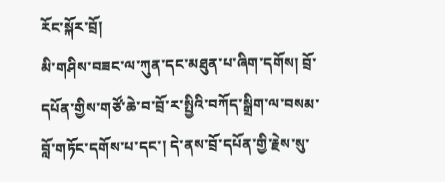རོང་སྐོར་བྲོ།
མི་གཤིས་བཟང་ལ་ཀུན་དང་མཐུན་པ་ཞིག་དགོས། བྲོ་དཔོན་གྱིས་གཙོ་ཆེ་བ་བྲོ་ར་སྤྱིའི་བཀོད་སྒྲིག་ལ་བསམ་བློ་གཏོང་དགོས་པ་དང་། དེ་ནས་བྲོ་དཔོན་གྱི་རྗེས་སུ་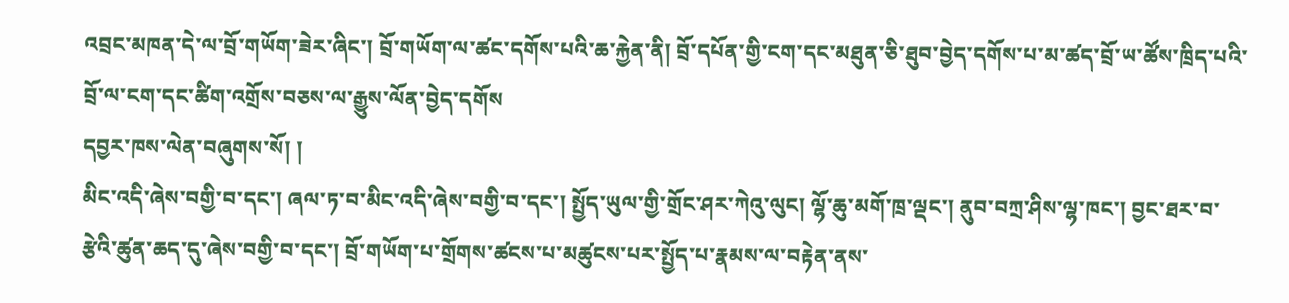འབྲང་མཁན་དེ་ལ་བྲོ་གཡོག་ཟེར་ཞིང་། བྲོ་གཡོག་ལ་ཚང་དགོས་པའི་ཆ་རྐྱེན་ནི། བྲོ་དཔོན་གྱི་ངག་དང་མཐུན་ཅི་ཐུབ་བྱེད་དགོས་པ་མ་ཚད་བྲོ་ཡ་ཚོས་ཁྲིད་པའི་བྲོ་ལ་ངག་དང་ཚིག་འགྲོས་བཅས་ལ་རྒྱུས་ལོན་བྱེད་དགོས
དབྱར་ཁས་ལེན་བཞུགས་སོ། །
མིང་འདི་ཞེས་བགྱི་བ་དང་། ཞལ་ཏ་བ་མིང་འདི་ཞེས་བགྱི་བ་དང་། སྤྱོད་ཡུལ་གྱི་གྲོང་ཤར་ཀེའུ་ལུང། ལྷོ་ཆུ་མགོ་ཁྲ་ལྡང་། ནུབ་བཀྲ་ཤིས་ལྷ་ཁང་། བྱང་ཐར་བ་རྩེའི་ཚུན་ཆད་དུ་ཞེས་བགྱི་བ་དང་། བྲོ་གཡོག་པ་གྲོགས་ཚངས་པ་མཚུངས་པར་སྤྱོད་པ་རྣམས་ལ་བརྟེན་ནས་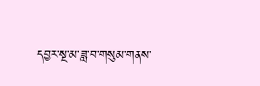དབྱར་སྔ་མ་ཟླ་བ་གསུམ་གནས་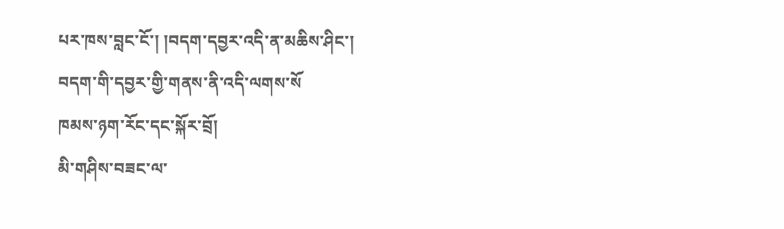པར་ཁས་བླང་ངོ་། །བདག་དབྱར་འདི་ན་མཆིས་ཤིང་། བདག་གི་དབྱར་གྱི་གནས་ནི་འདི་ལགས་སོ
ཁམས་ཉག་རོང་དང་སྐོར་བྲོ།
མི་གཤིས་བཟང་ལ་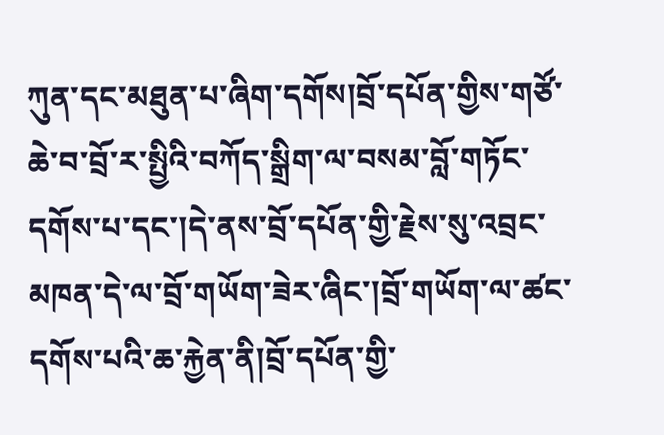ཀུན་དང་མཐུན་པ་ཞིག་དགོས།བྲོ་དཔོན་གྱིས་གཙོ་ཆེ་བ་བྲོ་ར་སྤྱིའི་བཀོད་སྒྲིག་ལ་བསམ་བློ་གཏོང་དགོས་པ་དང་།དེ་ནས་བྲོ་དཔོན་གྱི་རྗེས་སུ་འབྲང་མཁན་དེ་ལ་བྲོ་གཡོག་ཟེར་ཞིང་།བྲོ་གཡོག་ལ་ཚང་དགོས་པའི་ཆ་རྐྱེན་ནི།བྲོ་དཔོན་གྱི་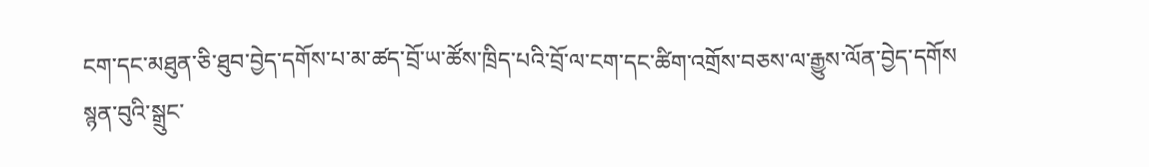ངག་དང་མཐུན་ཅི་ཐུབ་བྱེད་དགོས་པ་མ་ཚད་བྲོ་ཡ་ཚོས་ཁྲིད་པའི་བྲོ་ལ་ངག་དང་ཚིག་འགྲོས་བཅས་ལ་རྒྱུས་ལོན་བྱེད་དགོས
སྙན་བུའི་སྒྲུང་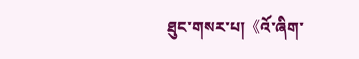ཐུང་གསར་པ།《འོ་ཞིག་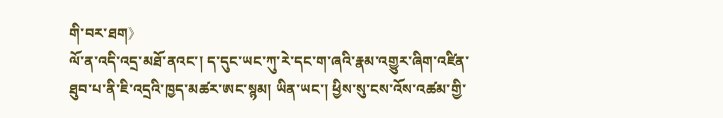གི་བར་ཐག》
ལོ་ན་འདི་འདྲ་མཐོ་ནའང་། ད་དུང་ཡང་ཀུ་རེ་དང་ག་ཞའི་རྣམ་འགྱུར་ཞིག་འཛིན་ཐུབ་པ་ནི་ཇི་འདྲའི་ཁྱད་མཚར་ཨང་སྙམ། ཡིན་ཡང་། ཕྱིས་སུ་ངས་འོས་འཚམ་གྱི་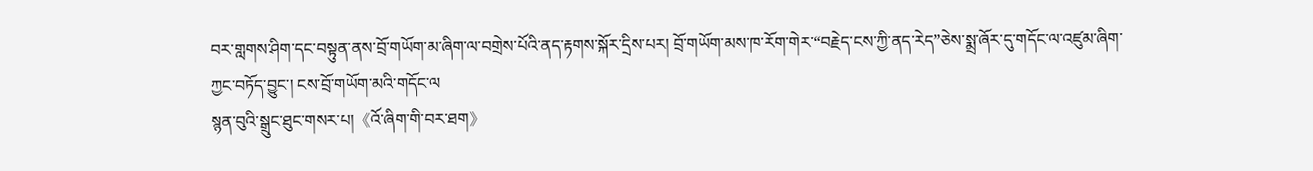བར་གླགས་ཤིག་དང་བསྟུན་ནས་བྲོ་གཡོག་མ་ཞིག་ལ་བགྲེས་པོའི་ནད་རྟགས་སྐོར་དྲིས་པར། བྲོ་གཡོག་མས་ཁ་རོག་གེར་“བརྗེད་ངས་ཀྱི་ནད་རེད”ཅེས་སྨྲ་ཞོར་དུ་གདོང་ལ་འཛུམ་ཞིག་ཀྱང་བཏོད་བྱུང་། ངས་བྲོ་གཡོག་མའི་གདོང་ལ
སྙན་བུའི་སྒྲུང་ཐུང་གསར་པ།《འོ་ཞིག་གི་བར་ཐག》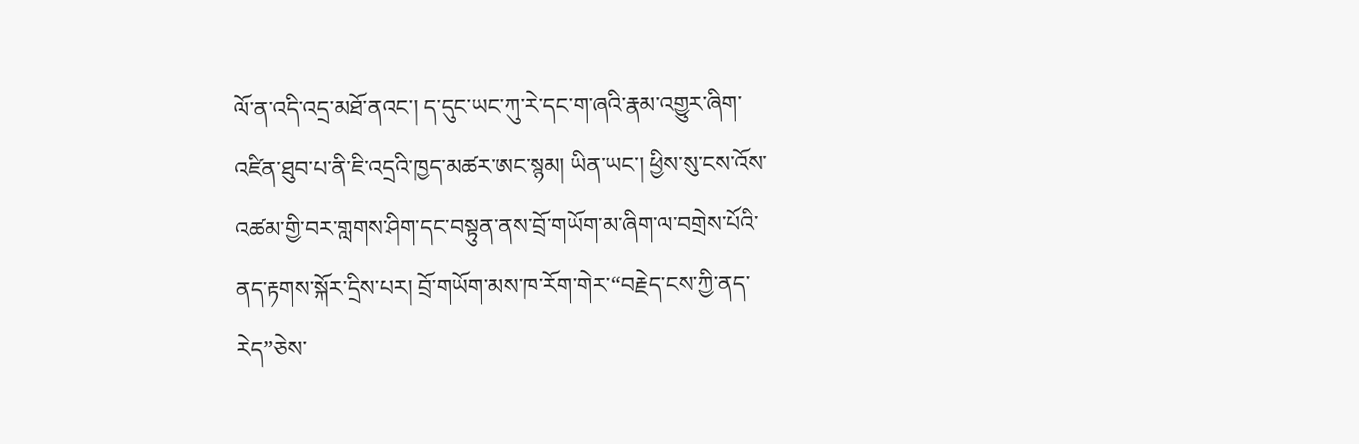ལོ་ན་འདི་འདྲ་མཐོ་ནའང་། ད་དུང་ཡང་ཀུ་རེ་དང་ག་ཞའི་རྣམ་འགྱུར་ཞིག་འཛིན་ཐུབ་པ་ནི་ཇི་འདྲའི་ཁྱད་མཚར་ཨང་སྙམ། ཡིན་ཡང་། ཕྱིས་སུ་ངས་འོས་འཚམ་གྱི་བར་གླགས་ཤིག་དང་བསྟུན་ནས་བྲོ་གཡོག་མ་ཞིག་ལ་བགྲེས་པོའི་ནད་རྟགས་སྐོར་དྲིས་པར། བྲོ་གཡོག་མས་ཁ་རོག་གེར་“བརྗེད་ངས་ཀྱི་ནད་རེད”ཅེས་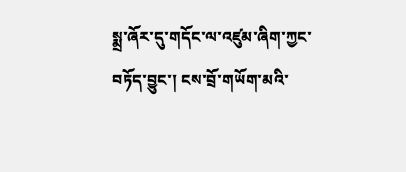སྨྲ་ཞོར་དུ་གདོང་ལ་འཛུམ་ཞིག་ཀྱང་བཏོད་བྱུང་། ངས་བྲོ་གཡོག་མའི་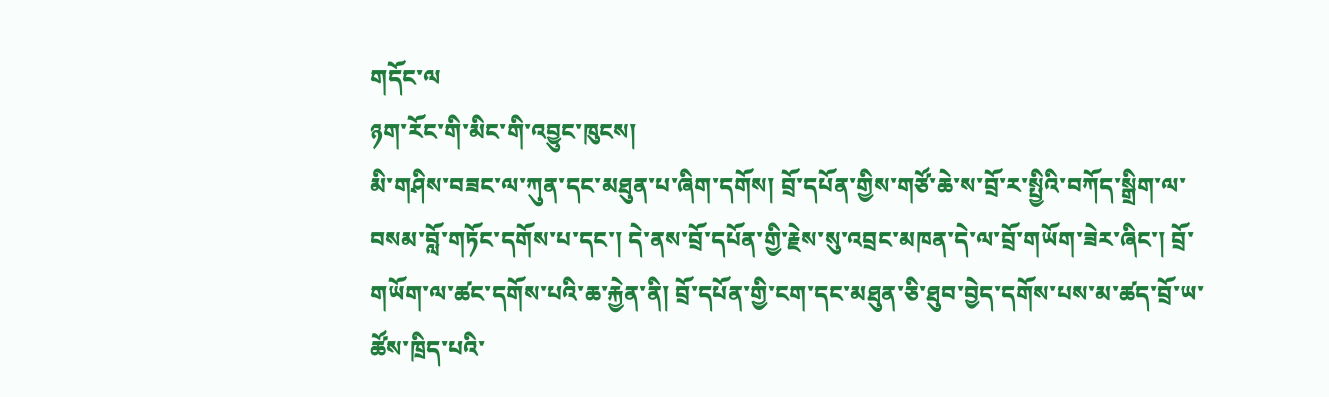གདོང་ལ
ཉག་རོང་གི་མིང་གི་འབྱུང་ཁུངས།
མི་གཤིས་བཟང་ལ་ཀུན་དང་མཐུན་པ་ཞིག་དགོས། བྲོ་དཔོན་གྱིས་གཙོ་ཆེ་ས་བྲོ་ར་སྤྱིའི་བཀོད་སྒྲིག་ལ་བསམ་བློ་གཏོང་དགོས་པ་དང་། དེ་ནས་བྲོ་དཔོན་གྱི་རྗེས་སུ་འབྲང་མཁན་དེ་ལ་བྲོ་གཡོག་ཟེར་ཞིང་། བྲོ་གཡོག་ལ་ཚང་དགོས་པའི་ཆ་རྐྱེན་ནི། བྲོ་དཔོན་གྱི་ངག་དང་མཐུན་ཅི་ཐུབ་བྱེད་དགོས་པས་མ་ཚད་བྲོ་ཡ་ཚོས་ཁྲིད་པའི་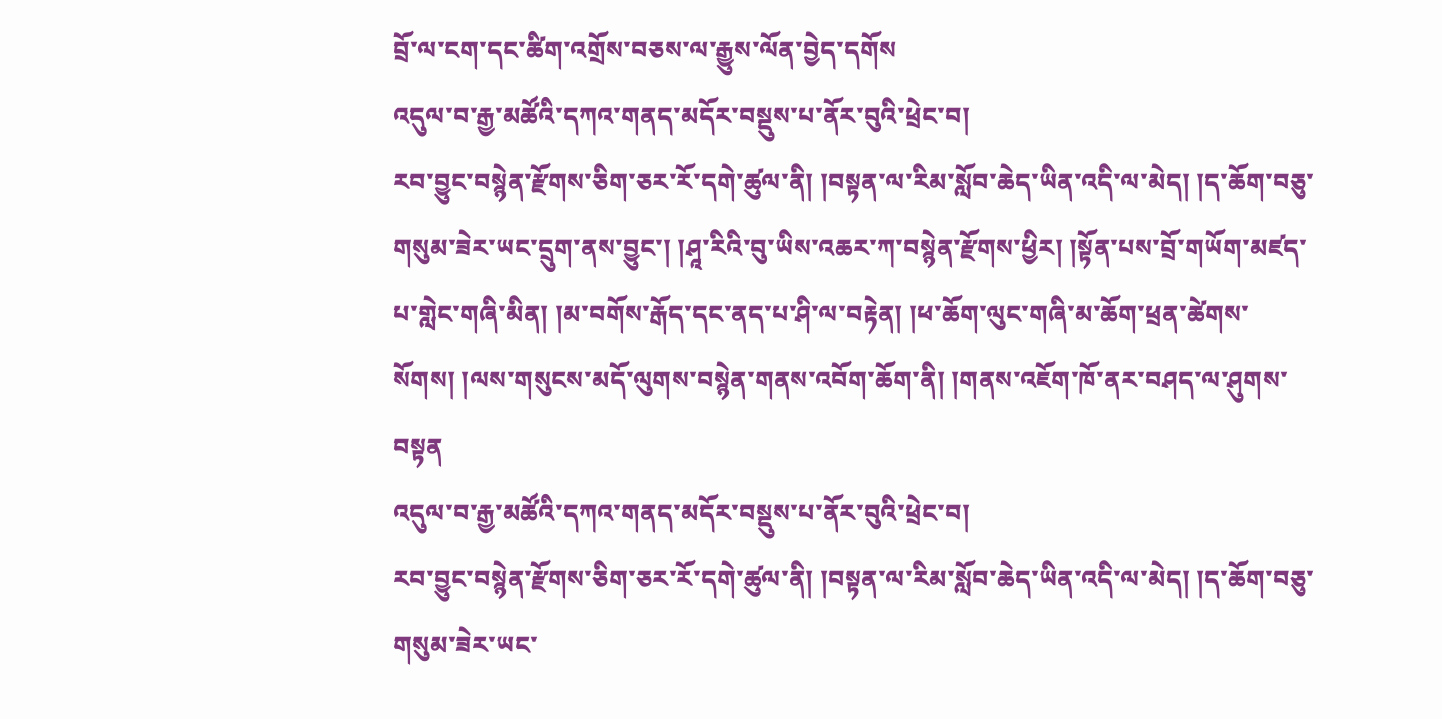བྲོ་ལ་ངག་དང་ཚིག་འགྲོས་བཅས་ལ་རྒྱུས་ལོན་བྱེད་དགོས
འདུལ་བ་རྒྱ་མཚོའི་དཀའ་གནད་མདོར་བསྡུས་པ་ནོར་བུའི་ཕྲེང་བ།
རབ་བྱུང་བསྙེན་རྫོགས་ཅིག་ཅར་རོ་དགེ་ཚུལ་ནི། །བསྟན་ལ་རིམ་སློབ་ཆེད་ཡིན་འདི་ལ་མེད། །ད་ཆོག་བཅུ་གསུམ་ཟེར་ཡང་དྲུག་ནས་བྱུང་། །ཤཱ་རིའི་བུ་ཡིས་འཆར་ཀ་བསྙེན་རྫོགས་ཕྱིར། །སྟོན་པས་བྲོ་གཡོག་མཛད་པ་གླེང་གཞི་མིན། །མ་བགོས་རྒོད་དང་ནད་པ་ཤི་ལ་བརྟེན། །ཕ་ཆོག་ལུང་གཞི་མ་ཆོག་ཕྲན་ཚེགས་སོགས། །ལས་གསུངས་མདོ་ལུགས་བསྙེན་གནས་འབོག་ཆོག་ནི། །གནས་འཇོག་ཁོ་ནར་བཤད་ལ་ཤུགས་བསྟན
འདུལ་བ་རྒྱ་མཚོའི་དཀའ་གནད་མདོར་བསྡུས་པ་ནོར་བུའི་ཕྲེང་བ།
རབ་བྱུང་བསྙེན་རྫོགས་ཅིག་ཅར་རོ་དགེ་ཚུལ་ནི། །བསྟན་ལ་རིམ་སློབ་ཆེད་ཡིན་འདི་ལ་མེད། །ད་ཆོག་བཅུ་གསུམ་ཟེར་ཡང་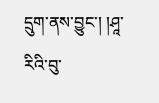དྲུག་ནས་བྱུང་། །ཤཱ་རིའི་བུ་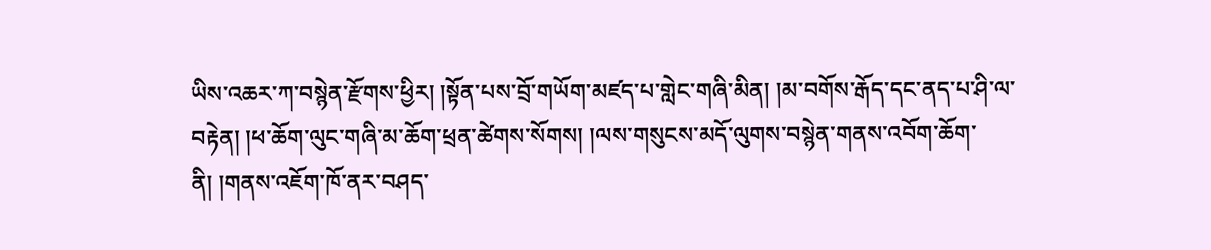ཡིས་འཆར་ཀ་བསྙེན་རྫོགས་ཕྱིར། །སྟོན་པས་བྲོ་གཡོག་མཛད་པ་གླེང་གཞི་མིན། །མ་བགོས་རྒོད་དང་ནད་པ་ཤི་ལ་བརྟེན། །ཕ་ཆོག་ལུང་གཞི་མ་ཆོག་ཕྲན་ཚེགས་སོགས། །ལས་གསུངས་མདོ་ལུགས་བསྙེན་གནས་འབོག་ཆོག་ནི། །གནས་འཇོག་ཁོ་ནར་བཤད་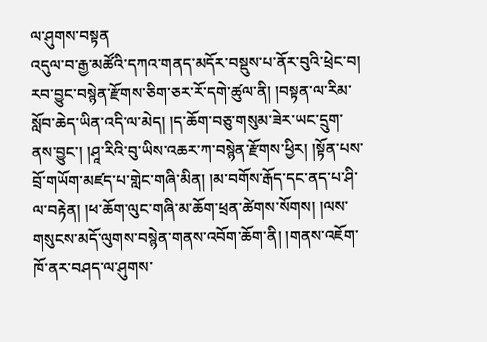ལ་ཤུགས་བསྟན
འདུལ་བ་རྒྱ་མཚོའི་དཀའ་གནད་མདོར་བསྡུས་པ་ནོར་བུའི་ཕྲེང་བ།
རབ་བྱུང་བསྙེན་རྫོགས་ཅིག་ཅར་རོ་དགེ་ཚུལ་ནི། །བསྟན་ལ་རིམ་སློབ་ཆེད་ཡིན་འདི་ལ་མེད། །ད་ཆོག་བཅུ་གསུམ་ཟེར་ཡང་དྲུག་ནས་བྱུང་། །ཤཱ་རིའི་བུ་ཡིས་འཆར་ཀ་བསྙེན་རྫོགས་ཕྱིར། །སྟོན་པས་བྲོ་གཡོག་མཛད་པ་གླེང་གཞི་མིན། །མ་བགོས་རྒོད་དང་ནད་པ་ཤི་ལ་བརྟེན། །ཕ་ཆོག་ལུང་གཞི་མ་ཆོག་ཕྲན་ཚེགས་སོགས། །ལས་གསུངས་མདོ་ལུགས་བསྙེན་གནས་འབོག་ཆོག་ནི། །གནས་འཇོག་ཁོ་ནར་བཤད་ལ་ཤུགས་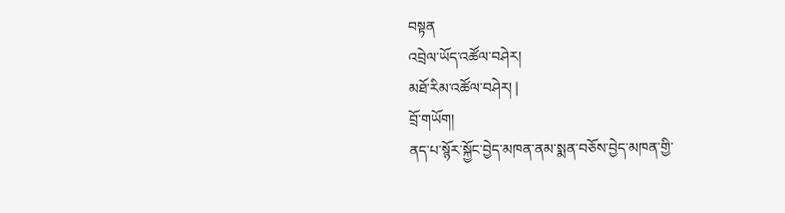བསྟན
འབྲེལ་ཡོད་འཚོལ་བཤེར།
མཐོ་རིམ་འཚོལ་བཤེར། |
བྲོ་གཡོག།
ནད་པ་སྙོར་སྐྱོང་བྱེད་མཁན་ནམ་སྨན་བཅོས་བྱེད་མཁན་གྱི་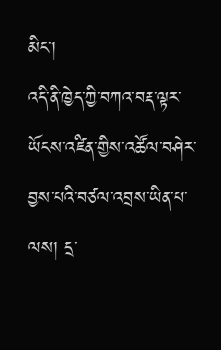མིང་།
འདི་ནི་ཁྱེད་ཀྱི་བཀའ་བརྡ་ལྟར་ཡོངས་འཛིན་གྱིས་འཚོལ་བཤེར་བྱས་པའི་བཙལ་འབྲས་ཡིན་པ་ལས། དྲ་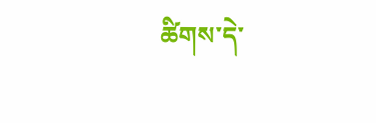ཚིགས་དེ་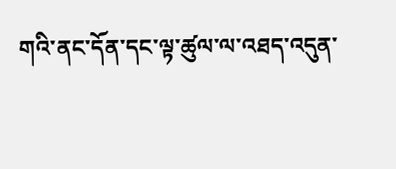གའི་ནང་དོན་དང་ལྟ་ཚུལ་ལ་འཐད་འདུན་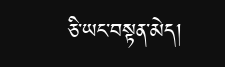ཅི་ཡང་བསྟན་མེད།